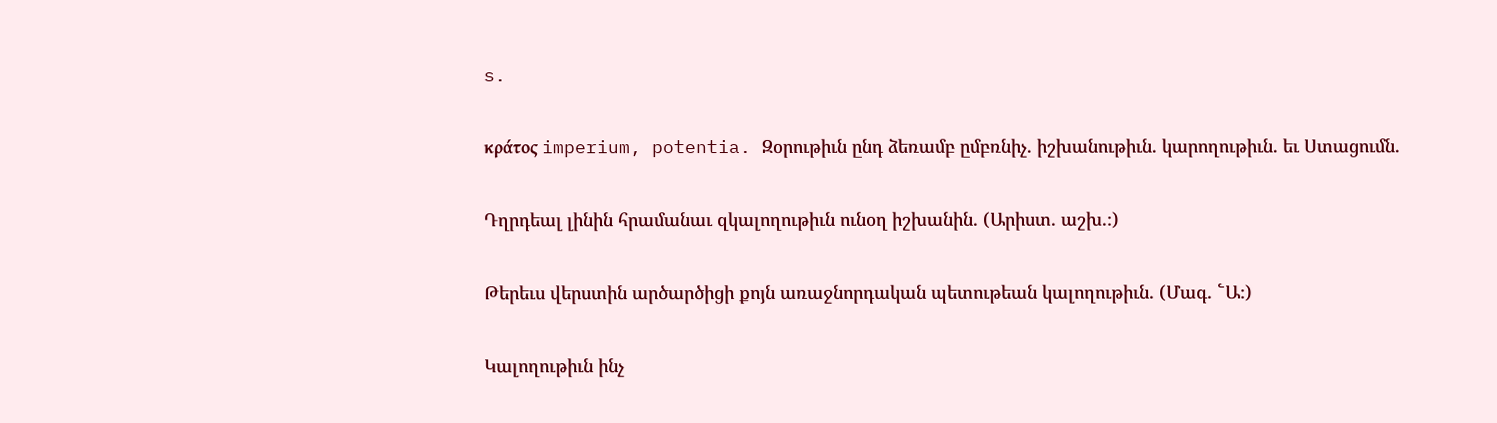s.

κράτος imperium, potentia. Զօրութիւն ընդ ձեռամբ ըմբռնիչ. իշխանութիւն. կարողութիւն. եւ Ստացումն.

Դղրդեալ լինին հրամանաւ զկալողութիւն ունօղ իշխանին. (Արիստ. աշխ.։)

Թերեւս վերստին արծարծիցի քոյն առաջնորդական պետութեան կալողութիւն. (Մագ. ՟Ա։)

Կալողութիւն ինչ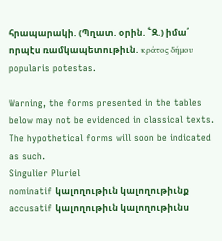հրապարակի. (Պղատ. օրին. ՟Զ.) իմա՛ որպէս ռամկապետութիւն. κράτος δήμου popularis potestas.

Warning, the forms presented in the tables below may not be evidenced in classical texts. The hypothetical forms will soon be indicated as such.
Singulier Pluriel
nominatif կալողութիւն կալողութիւնք
accusatif կալողութիւն կալողութիւնս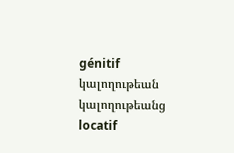génitif կալողութեան կալողութեանց
locatif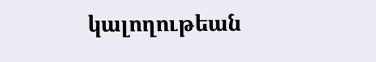կալողութեան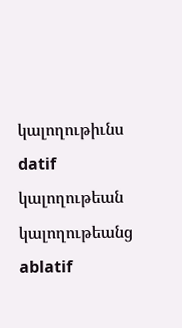կալողութիւնս
datif կալողութեան կալողութեանց
ablatif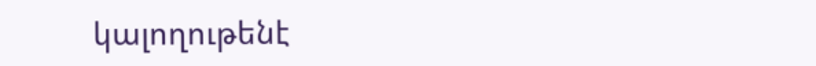կալողութենէ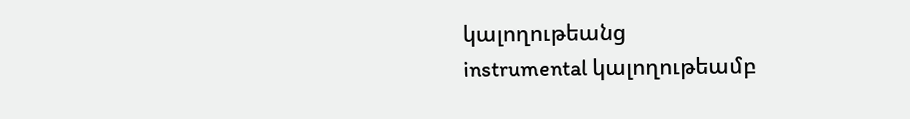կալողութեանց
instrumental կալողութեամբ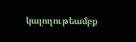կալողութեամբք